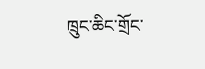ཁྲུང་ཆིང་གྲོང་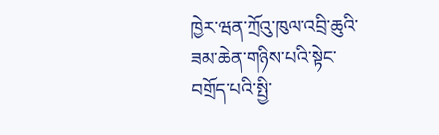ཁྱེར་ཝན་ཀྲོའུ་ཁུལ་འབྲི་ཆུའི་ཟམ་ཆེན་གཉིས་པའི་སྟེང་བགྲོད་པའི་སྤྱི་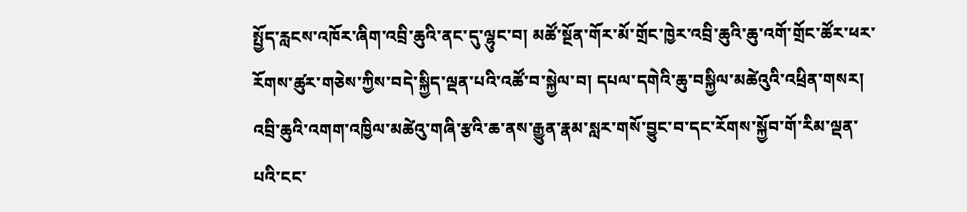སྤྱོད་རླངས་འཁོར་ཞིག་འབྲི་ཆུའི་ནང་དུ་ལྷུང་བ། མཚོ་སྔོན་གོར་མོ་གྲོང་ཁྱེར་འབྲི་ཆུའི་ཆུ་འགོ་གྲོང་ཚོར་ཕར་རོགས་ཚུར་གཅེས་ཀྱིས་བདེ་སྐྱིད་ལྡན་པའི་འཚོ་བ་སྐྱེལ་བ། དཔལ་དགེའི་ཆུ་བསྐྱིལ་མཚེའུའི་འཕྲིན་གསར། འབྲི་ཆུའི་འགག་འཁྱིལ་མཚེའུ་གཞི་རྩའི་ཆ་ནས་རྒྱུན་རྣམ་སླར་གསོ་བྱུང་བ་དང་རོགས་སྐྱོབ་གོ་རིམ་ལྡན་པའི་ངང་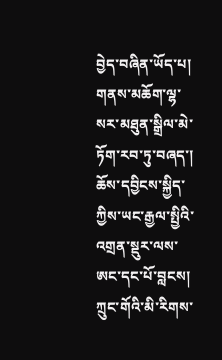བྱེད་བཞིན་ཡོད་པ། གནས་མཆོག་ལྷ་སར་མཐུན་སྒྲིལ་མེ་ཏོག་རབ་ཏུ་བཞད་། ཆོས་དབྱིངས་སྐྱིད་ཀྱིས་ཡང་རྒྱལ་སྤྱིའི་འགྲན་སྡུར་ལས་ཨང་དང་པོ་བླངས། ཀྲུང་གོའི་མི་རིགས་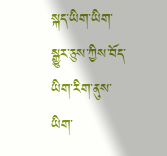སྐད་ཡིག་ཡིག་སྒྱུར་ཅུས་ཀྱིས་བོད་ཡིག་རིག་ནུས་ཡིག་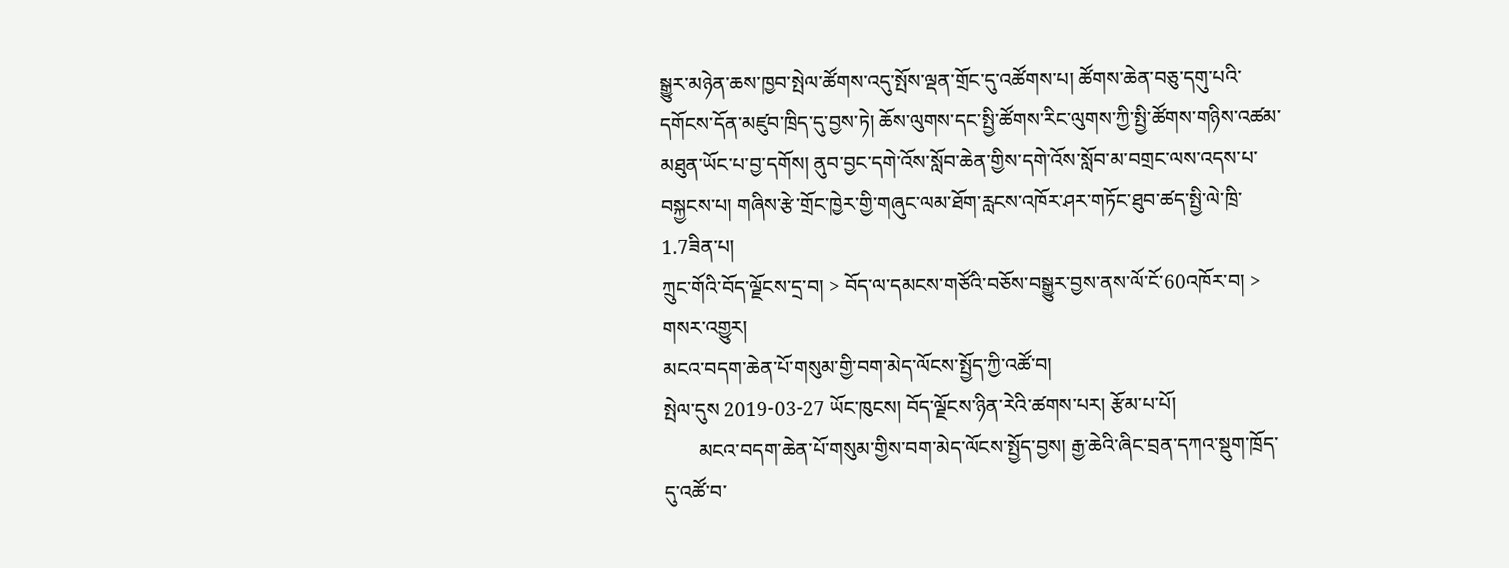སྒྱུར་མཉེན་ཆས་ཁྱབ་སྤེལ་ཚོགས་འདུ་སྤོས་ལྡན་གྲོང་དུ་འཚོགས་པ། ཚོགས་ཆེན་བཅུ་དགུ་པའི་དགོངས་དོན་མཛུབ་ཁྲིད་དུ་བྱས་ཏེ། ཆོས་ལུགས་དང་སྤྱི་ཚོགས་རིང་ལུགས་ཀྱི་སྤྱི་ཚོགས་གཉིས་འཚམ་མཐུན་ཡོང་པ་བྱ་དགོས། ནུབ་བྱང་དགེ་འོས་སློབ་ཆེན་གྱིས་དགེ་འོས་སློབ་མ་བགྲང་ལས་འདས་པ་བསྐྱངས་པ། གཞིས་རྩེ་གྲོང་ཁྱེར་གྱི་གཞུང་ལམ་ཐོག་རླངས་འཁོར་ཤར་གཏོང་ཐུབ་ཚད་སྤྱི་ལེ་ཁྲི་1.7ཟིན་པ།
ཀྲུང་གོའི་བོད་ལྗོངས་དྲ་བ། > བོད་ལ་དམངས་གཙོའི་བཅོས་བསྒྱུར་བྱས་ནས་ལོ་ངོ་60འཁོར་བ། > གསར་འགྱུར།
མངའ་བདག་ཆེན་པོ་གསུམ་གྱི་བག་མེད་ལོངས་སྤྱོད་ཀྱི་འཚོ་བ།
སྤེལ་དུས 2019-03-27 ཡོང་ཁུངས། བོད་ལྗོངས་ཉིན་རེའི་ཚགས་པར། རྩོམ་པ་པོ།
       མངའ་བདག་ཆེན་པོ་གསུམ་གྱིས་བག་མེད་ལོངས་སྤྱོད་བྱས། རྒྱ་ཆེའི་ཞིང་བྲན་དཀའ་སྡུག་ཁྲོད་དུ་འཚོ་བ་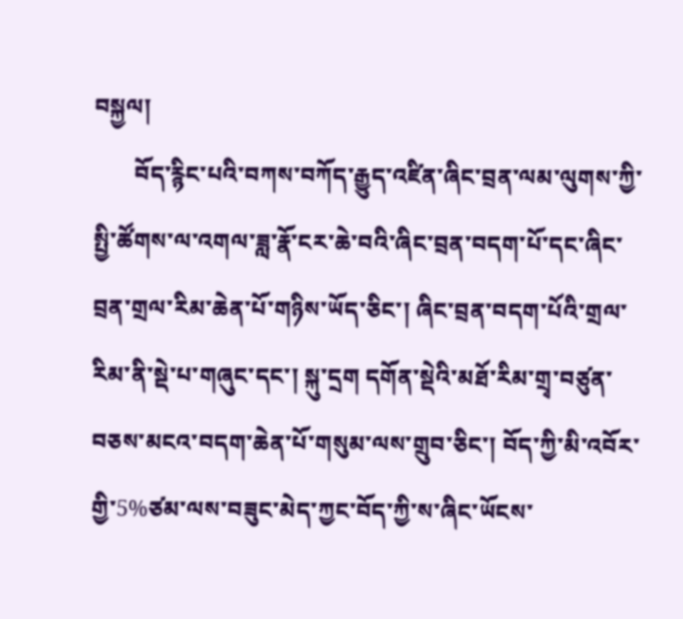བསྐྱལ།
       བོད་རྙིང་པའི་བཀས་བཀོད་རྒྱུད་འཛིན་ཞིང་བྲན་ལམ་ལུགས་ཀྱི་སྤྱི་ཚོགས་ལ་འགལ་ཟླ་རྣོ་ངར་ཆེ་བའི་ཞིང་བྲན་བདག་པོ་དང་ཞིང་བྲན་གྲལ་རིམ་ཆེན་པོ་གཉིས་ཡོད་ཅིང་། ཞིང་བྲན་བདག་པོའི་གྲལ་རིམ་ནི་སྡེ་པ་གཞུང་དང་། སྐུ་དྲག དགོན་སྡེའི་མཐོ་རིམ་གྲྭ་བཙུན་བཅས་མངའ་བདག་ཆེན་པོ་གསུམ་ལས་གྲུབ་ཅིང་། བོད་ཀྱི་མི་འབོར་གྱི་5%ཙམ་ལས་བཟུང་མེད་ཀྱང་བོད་ཀྱི་ས་ཞིང་ཡོངས་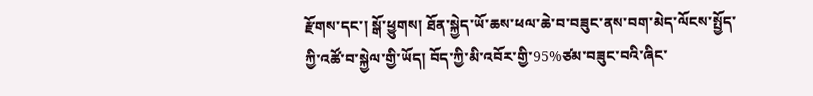རྫོགས་དང་། སྒོ་ཕྱུགས། ཐོན་སྐྱེད་ཡོ་ཆས་ཕལ་ཆེ་བ་བཟུང་ནས་བག་མེད་ལོངས་སྤྱོད་ཀྱི་འཚོ་བ་སྐྱེལ་གྱི་ཡོད། བོད་ཀྱི་མི་འབོར་གྱི་95%ཙམ་བཟུང་བའི་ཞིང་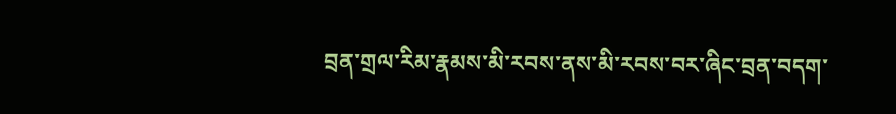བྲན་གྲལ་རིམ་རྣམས་མི་རབས་ནས་མི་རབས་བར་ཞིང་བྲན་བདག་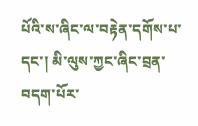པོའི་ས་ཞིང་ལ་བརྟེན་དགོས་པ་དང་། མི་ལུས་ཀྱང་ཞིང་བྲན་བདག་པོར་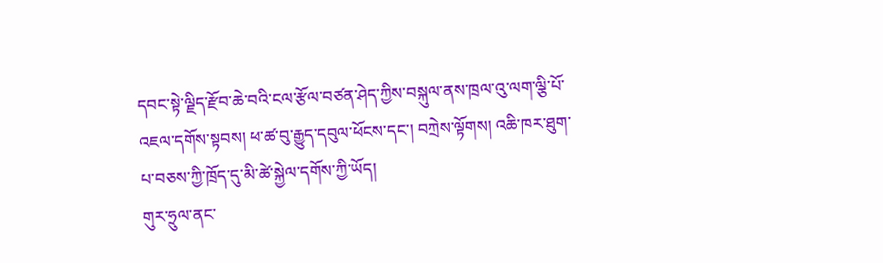དབང་སྟེ་ལྗིད་རྫོབ་ཆེ་བའི་ངལ་རྩོལ་བཙན་ཤེད་ཀྱིས་བསྐུལ་ནས་ཁྲལ་འུ་ལག་ལྕི་པོ་འཇལ་དགོས་སྟབས། ཕ་ཚ་བུ་རྒྱུད་དབུལ་ཕོངས་དང་། བཀྲེས་ལྟོགས། འཆི་ཁར་ཐུག་པ་བཅས་ཀྱི་ཁྲོད་དུ་མི་ཚེ་སྐྱེལ་དགོས་ཀྱི་ཡོད།
གུར་ཧྲུལ་ནང་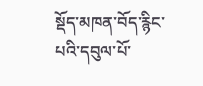སྡོད་མཁན་བོད་རྙིང་པའི་དབུལ་པོ་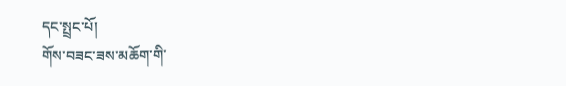དང་སྤྲང་པོ།
གོས་བཟང་ཟས་མཆོག་གི་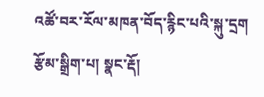འཚོ་བར་རོལ་མཁན་བོད་རྙིང་པའི་སྐུ་དྲག
རྩོམ་སྒྲིག་པ། སྣང་རྡོ།